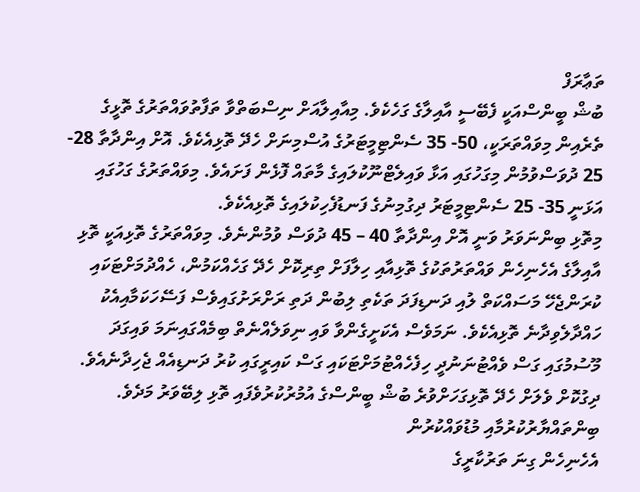ތަޢާރަފް
ބުޝް ބީންސްއަކީ ފެބޭސީ އާއިލާގެ ގަހެކެވެ. މިއާއިލާއަށް ނިސްބަތްވާ ތަފާތުވައްތަރުގެ ތޮޅީގެ ތެރެއިން މިވައްތަރަކީ، 50- 35 ސެންޓިމީޓަރުގެ އުސްމިނަށް ހެދޭ ތޮޅިއެކެވެ. އޮށް އިންދާތާ 28- 25 ދުވަސްވުމުން މިގަހުގައި އަޅާ ވައިލެޓްނޫކުލައިގެ މާތައް ފޮޅެން ފަށައެވެ. މިވައްތަރުގެ ގަހުގައި އަޅަނީ 35- 25 ސެންޓިމީޓަރު ދިގުމިނުގެ ފަނޑުފެހިކުލައިގެ ތޮޅިއެކެވެ.
މިތޮޅި ބިންނަވަރު ވަނީ އޮށް އިންދާތާ 40 – 45 ދުވަސް ވުމުންނެވެ. މިވައްތަރުގެ ތޮޅިއަކީ ތޮޅި އާއިލާގެ އެހެނިހެން ވައްތަރުތަކުގެ ތޮޅިއާއި ހިލާފަށް ތިރިކޮށް ހެދޭ ގަހެއްކަމުން، ހެއްދުމަށްޓަކައި ކުރަންޖެހޭ މަސައްކަތް ލުއި ދަނޑިފަދަ ތަކެތި ލިބުން ދަތި ރަށްރަށުގައިވެސް ފަސޭހަކަމާއިއެކު ހައްދާލެވިދާނެ ތޮޅިއެކެވެ. ނަމަވެސް އެކަށީގެންވާ ވައި ނިވަލެއްނެތް ބިމެއްގައިނަމަ ވައިގަދަ މޫސުމުގައި ގަސް ވެއްޓުނަނުދީ ހިފެހެއްޓުމަށްޓަކައި ގަސް ކައިރީގައި ކުރު ދަނޑިއެއް ޖެހިދާނެއެވެ. ދިގުކޮށް ވެލަށް ހެދޭ ތޮޅިގަހަށްވުރެ ބުޝް ބީންސްގެ އުމުރުކުރުވެފައި ތޮޅި ލިބޭވަރު މަދެވެ.
ބިންތައްޔާރުކުރުމާއި މުޑުވައްކުރުން
އެހެނިހެން ގިނަ ތަރުކާރީގެ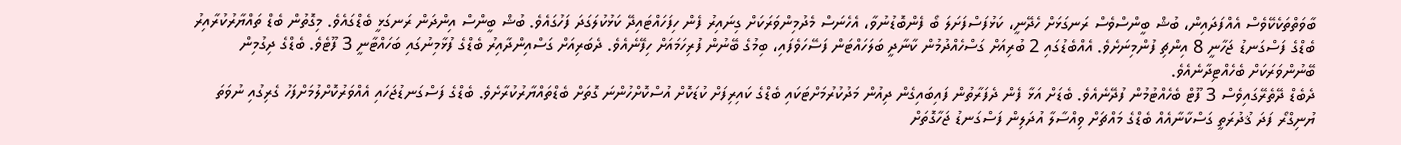ބާވަތްތަކެކޭވެސް އެއްފަދައިން، ބުޝް ބީންސްވެސް ރަނގަޅަށް ހެދޭނީ، ކަޅުފަސްފަށަލަ ބޯ ފެންބޮޑުނުވާ، އެހެނަސް މެދުމިންވަރަކަށް ގިނައިރު ފެން ހިފަހައްޓައިދޭ ކަޅުކުލަގަދަ ފަހުގައެވެ. ބުޝް ބީންސް އިންދަން ރަނގަޅީ ބެޑްގައެވެ. މިގޮތުން ބެޑް ތައްޔާރުކުރާއިރު ބެޑްގެ ފަސްގަނޑު ޖަހާނީ 8 އިންޗި ފުންމިނަށެވެ. އެއްބެޑުގައި 2 ބުރިއަށް ގަސްހެއްދުމުން ކާނާދީ ބަލަހައްޓަން ފަސޭހަވެފައި، ބިމުގެ ބޭނުން ފުރިހަމައަށް ހިފޭނެއެވެ. ދެބަރިއަށް ގަސްއިންދާއިރު ބެޑްގެ ފުޅާމިނުގައި ބަހައްޓާނީ 3 ފޫޓެވެ. ބެޑްގެ ދިގުމިން ބޭނުންވަރަކަށް ބެހެއްޓިދާނެއެވެ.
ދެބެޑް ދޭތެރޭގައިވެސް 3 ފޫޓް ބެހެއްޓުމުން ފުދޭނެއެވެ. ބެޑަށް އަޅާ ފެން ދެފަރާތުން ފައިބައިގެން ދިއުން މަދުކުރުމަށްޓަކައި ބެޑްގެ ކައިރިފަށް ކުޑަކޮށް އުސްކޮށްހުންނަ ގޮތަށް ބެޑްތައްޔާރުކުރާށެވެ. ބެޑްގެ ފަސްގަނޑުޖަހައި އެއްވަރުކޮށްލުމަށްފަހު ގެރިގުއި ނުވަތަ ޔުނިގްރޯ ފަދަ ޤުދުރަތީ ގަސްކާނާއެއް ބެޑްގެ މައްޗަށް ވިއްސާލާ އުދަލިން ފަސްގަނޑު ޖަހާގޮތަށް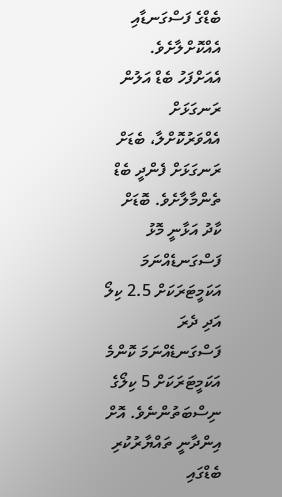ބެޑްގެ ފަސްގަނޑާއި އެއްކޮށްލާށެވެ. އެއަށްފަހު ބެޑް އަލުން ރަނގަޅަށް އެއްވަރުކޮށްލާ، ބެޑަށް ރަނގަޅަށް ފެންދީ ބެޑް ތެންމާލާށެވެ. ބޮޑަށް ކާދު އަޅާނީ މޮޅު ފަސްގަނޑެއްނަމަ އަކަމީޓަރަކަށް 2.5 ކިލޯ އަދި ދެރަ ފަސްގަނޑެއްނަމަ ކޮންމެ އަކަމީޓަރަކަށް 5 ކިލޯގެ ނިސްބަތުންނެވެ. އޮށް އިންދާނީ ތައްޔާރުކުރި ބެޑްގައި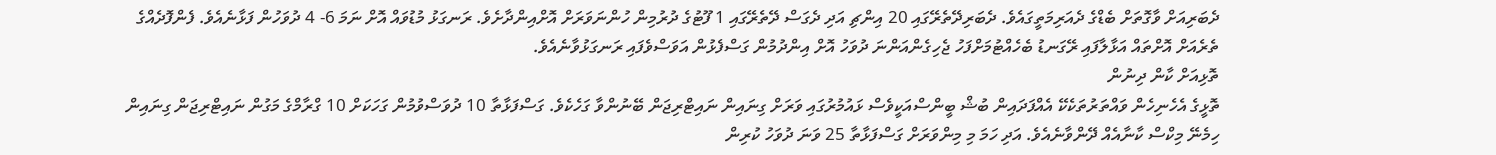ދެބަރިއަށް ވާގޮތަށް ބެޑްގެ ދެއަރިމަތީގައެވެ. ދެބަރިދޭތެރޭގައި 20 އިންޗި އަދި ދެގަސް ދޭތެރޭގައި 1 ފޫޓުގެ ދުރުމިން ހުންނަވަރަށް އޮށްއިންދާށެވެ. ރަނގަޅު މުޑުވައް އޮށް ނަމަ 6- 4 ދުވަހުން ފަޅާނެއެވެ. ފެންފޮދެއްގެ ތެރެއަށް އޮށްތައް އަޅާލާފައި ރޭގަނޑު ބެހެއްޓުމަށްފަހު ޖެހިގެންއަންނަ ދުވަހު އޮށް އިންދުމުން ގަސްފެޅުން އަވަސްވެފައި ރަނގަޅުވާނެއެވެ.
ތޮޅިއަށް ކާން ދިނުން
ތޮޅީގެ އެހެނިހެން ވައްތަރުތަކެކޭ އެއްފަދައިން ބުޝް ބީންސްއަކީވެސް ޅައުމުރުގައި ވަރަށް ގިނައިން ނައިޓްރިޖަން ބޭނުންވާ ގަހެކެވެ. ގަސްފަޅާތާ 10 ދުވަސްވުމުން ގަހަކަށް 10 ގްރާމްގެ މަގުން ނައިޓްރިޖަން ގިނައިން ހިމެނޭ މިކްސް ކާނާއެއް ދޭންވާނެއެވެ. އަދި ހަމަ މި މިންވަރަށް ގަސްފަޅާތާ 25 ވަނަ ދުވަހު ކުރިން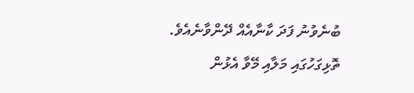ބުނެވުނު ފަދަ ކާނާއެއް ދޭންވާނެއެވެ. ތޮޅިގަހުގައި މަލާއި މޭވާ އެޅުން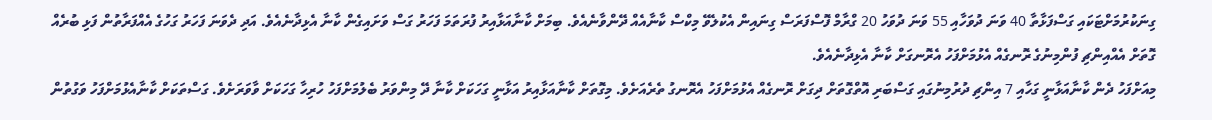ގިނަކުރުމަށްޓަކައި ގަސްފަޅާތާ 40 ވަނަ ދުވަހާއި 55 ވަނަ ދުވަހު 20 ގްރާމް ފޮސްފަރަސް ގިނައިން އެކުލެވޭ މިކްސް ކާނާއެއް ދޭންވާނެއެވެ. ބިމަށް ކާނާއަޅާއިރު ފުރަތަމަ ފަހަރު ގަސް ވަށައިގެން ކާނާ އެޅިދާނެއެވެ. އަދި ދެވަނަ ފަހަރު ގަހުގެ އެއްފަރާތުން ފަޅި ބުރެއް ގޮތަށް އެއްއިންޗި ފުންމިނުގެ ރޮނގެއް އެޅުމަށްފަހު އެރޮނގަށް ކާނާ އެޅިދާނެއެވެ.
މިއަށްފަހު ދެން ކާނާއަޅާނީ ގަހާއި 7 އިންޗި ދުރުމިނުގައި ގަސްބަރި އޮތްގޮތަށް ދިގަށް ރޮނގެއް އެޅުމަށްފަހު އެރޮނގު ތެރެއަށެވެ. މިގޮތަށް ކާނާއަޅާއިރު އަޅާނީ ގަހަކަށް ކާނާ ދޭ މިންވަރު ބެލުމަށްފަހު ހުރިހާ ގަހަކަށް ވާވަރަށެވެ. ގަސްތަކަށް ކާނާއެޅުމަށްފަހު ވަގުތުން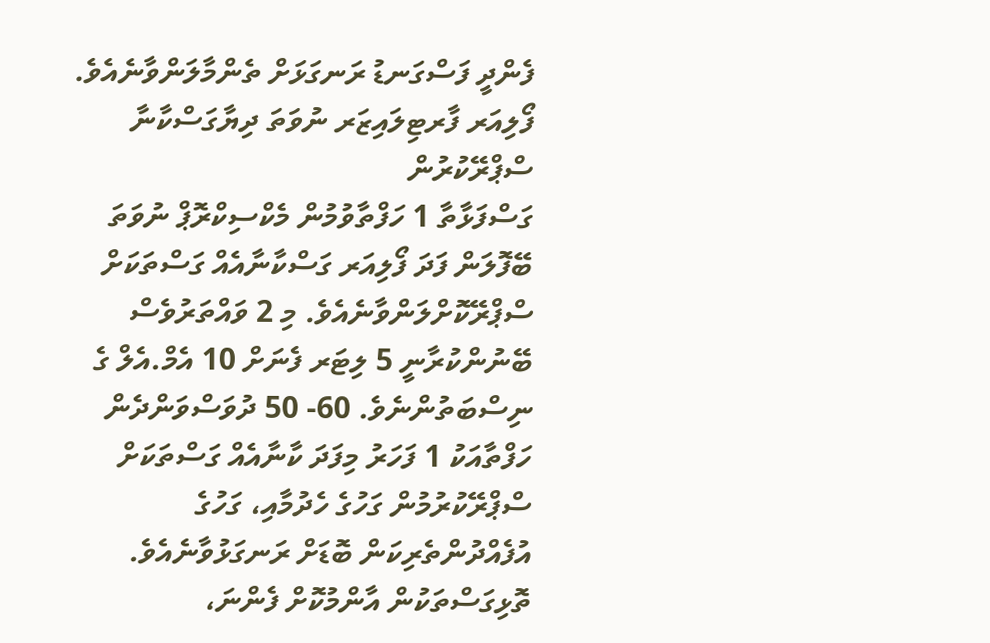ފެންދީ ފަސްގަނޑު ރަނގަޅަށް ތެންމާލަންވާނެއެވެ.
ފޯލިއަރ ފާރޓިލައިޒަރ ނުވަތަ ދިޔާގަސްކާނާ ސްޕްރޭކުރުން
ގަސްފަޅާތާ 1 ހަފްތާވުމުން މެކްސިކްރޮޕް ނުވަތަ ބޭފޮލަން ފަދަ ފޯލިއަރ ގަސްކާނާއެއް ގަސްތަކަށް ސްޕްރޭކޮށްލަންވާނެއެވެ. މި 2 ވައްތަރުވެސް ބޭނުންކުރާނީ 5 ލިޓަރ ފެނަށް 10 އެމް.އެލް ގެ ނިސްބަތުންނެވެ. 60- 50 ދުވަސްވަންދެން ހަފްތާއަކު 1 ފަހަރު މިފަދަ ކާނާއެއް ގަސްތަކަށް ސްޕްރޭކުރުމުން ގަހުގެ ހެދުމާއި، ގަހުގެ އުފެއްދުންތެރިކަން ބޮޑަށް ރަނގަޅުވާނެއެވެ. ތޮޅިގަސްތަކުން އާންމުކޮށް ފެންނަ،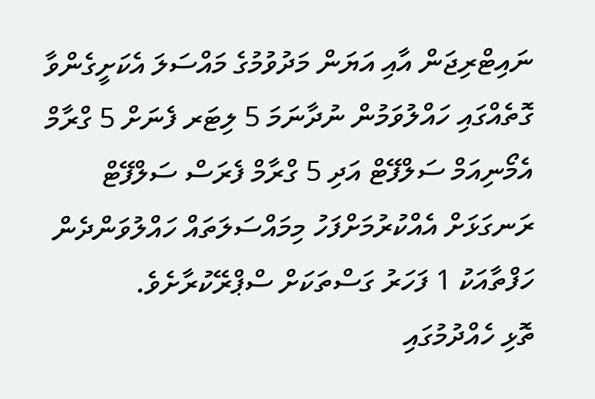ނައިޓްރިޖަން އާއި އަޔަން މަދުވުމުގެ މައްސަލަ އެކަށީގެންވާ ގޮތެއްގައި ހައްލުވަމުން ނުދާނަމަ 5 ލިޓަރ ފެނަށް 5 ގްރާމް އެމޯނިއަމް ސަލްފޭޓް އަދި 5 ގްރާމް ފެރަސް ސަލްފޭޓް ރަނގަޅަށް އެއްކުރުމަށްފަހު މިމައްސަލަތައް ހައްލުވަންދެން ހަފްތާއަކު 1 ފަހަރު ގަސްތަކަށް ސްޕްރޭކުރާށެވެ.
ތޮޅި ހެއްދުމުގައި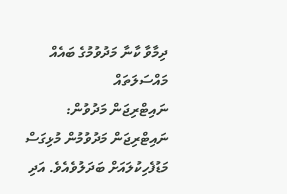ދިމާވާ ކާނާ މަދުވުމުގެ ބައެއް މައްސަލަތައް
ނައިޓްރިޖަން މަދުވުން: ނައިޓްރިޖަން މަދުވުމުން މުޅިގަސް މަޑުފެހިކުލައަށް ބަދަލުވެއެވެ. އަދި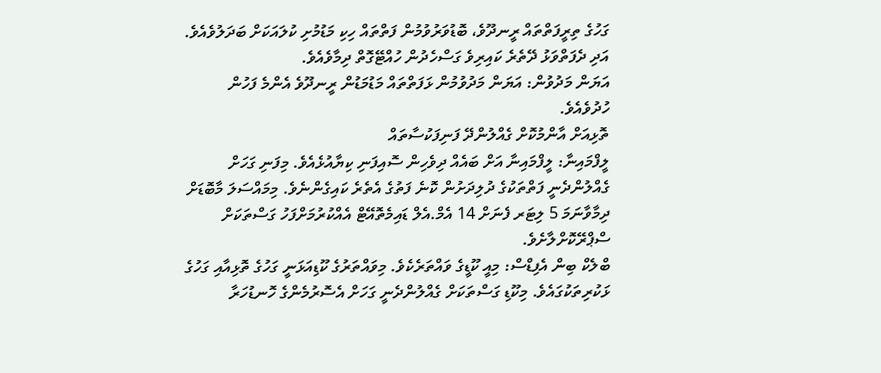ގަހުގެ ތިރީފަތްތައް ރީނދޫވެ، ބޮޑުވަރުވުމުން ފަތްތައް ހިކި މަޑުމުށި ކުލައަކަށް ބަދަލުވެއެވެ. އަދި ދެފަތްވަޅު ދޭތެރެ ކައިރިވެ ގަސްހެދުން ހުއްޓޭގޮތް ދިމާވެއެވެ.
އަޔަން މަދުވުން: އަޔަން މަދުވުމުން ޅަފަތްތައް މަޑުމަޑުން ރީނދޫވެ އެންމެ ފަހުން ހުދުވެއެވެ.
ތޮޅިއަށް އާންމުކޮށް ގެއްލުންދޭ ފަނިފަކުސާތައް
ލީފްމައިނާ: ލީފްމައިނާ އަށް ބައެއް ދިވެހިން ސޮއިފަނި ކިޔާއުޅެއެވެ. މިފަނި ގަހަށް ގެއްލުންދެނީ ފަތްތަކުގެ ދުލިދަށުން ކޮނެ ފަތުގެ އެތެރެ ކައިގެންނެވެ. މިމައްސަލަ މާބޮޑަށް ދިމާވާނަމަ 5 ލިޓަރ ފެނަށް 14 އެމް.އެލް ޑައިމެތޮއޭޓް އެއްކުރުމަށްފަހު ގަސްތަކަށް ސްޕްރޭކޮށްލާށެވެ.
ބްލެކް ބިން އެފިޑްސް: މިއީ ކޫޑީގެ ވައްތަރެކެވެ. މިވައްތަރުގެ ކޫޑިއަޅަނީ ގަހުގެ ތޮޅިއާއި ގަހުގެ ޅަކުރިތަކުގައެވެ. މިކޫޑި ގަސްތަކަށް ގެއްލުންދެނީ ގަހަށް އެސޮރުމެންގެ ހޮނޑުހަރާ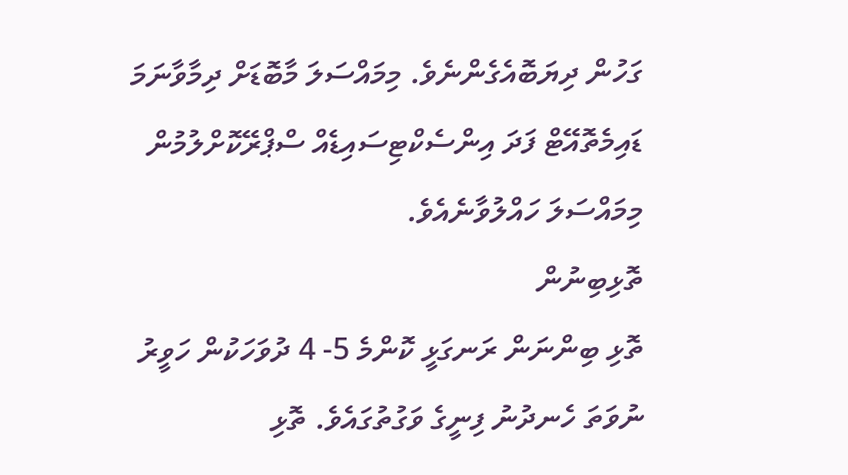ގަހުން ދިޔަބޮއެގެންނެވެ. މިމައްސަލަ މާބޮޑަށް ދިމާވާނަމަ ޑައިމެތޮއޭޓް ފަދަ އިންސެކްޓިސައިޑެއް ސްޕްރޭކޮށްލުމުން މިމައްސަލަ ހައްލުވާނެއެވެ.
ތޮޅިބިނުން
ތޮޅި ބިންނަން ރަނގަޅީ ކޮންމެ 5- 4 ދުވަހަކުން ހަވީރު ނުވަތަ ހެނދުނު ފިނީގެ ވަގުތުގައެވެ. ތޮޅި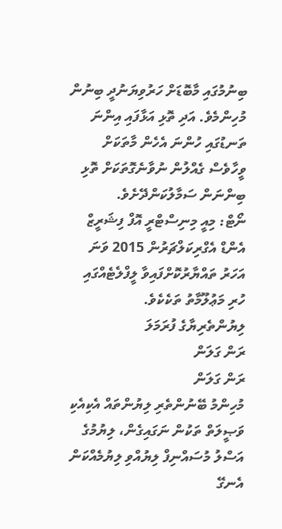ބިނުމުގައި މާބޮޑަށް ހަރުވިޔަނުދީ ބިނުން މުހިންމެވެ. އަދި ތޮޅި އަޅާފައި އިންނަ ތަނޑުގައި ހުންނަ އެހެން މާތަކަށް ވީހާވެސް ގެއްލުން ނުވާނެގޮތަކަށް ތޮޅި ބިންނަން ސަމާލުކަންދޭށެވެ.
ނޯޓް: މިއީ މިނިސްޓްރީ އޮފް ފިޝަރީޒް އެންޑް އެގްރިކަލްޗަރުން 2015 ވަނަ އަހަރު ތައްޔާރުކޮށްފައިވާ ލީފްލެޓެއްގައި ހުރި މަޢުލޫމާތު ތަކެކެވެ.
ލިޔުންތެރިޔާގެ ފުރަމަލަ
ރަން ގަލަން
ރަން ގަލަން
މުހިންމު ބޭނުންތެރި ލިޔުންތައް އެކިއެކި ވަޞީލަތް ތަކުން ނަގައިގެން، ލިޔުމުގެ އަސްލު މުސައްނިފް ލިޔުއްވި ލިޔުމެއްކަން އެނގޭ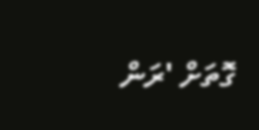ގޮތަށް 'ރަން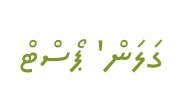ގަލަން' ޕޯސްޓް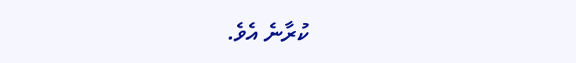ކުރާނެ އެވެ.